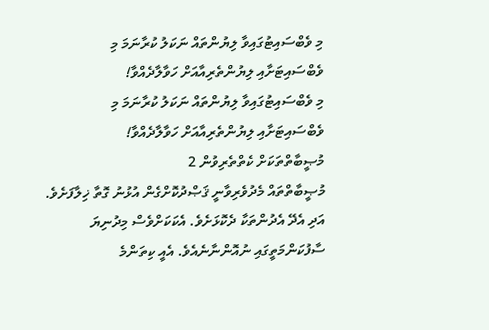މި ވެބްސައިޓުގައިވާ ލިޔުންތައް ނަކަލު ކުރާނަމަ މި ވެބްސައިޓަށާއި ލިޔުންތެރިއާއަށް ހަވާލާދެއްވާ!
މި ވެބްސައިޓުގައިވާ ލިޔުންތައް ނަކަލު ކުރާނަމަ މި ވެބްސައިޓަށާއި ލިޔުންތެރިއާއަށް ހަވާލާދެއްވާ!
މުޞީބާތްތަކަށް ކެތްތެރިވުން 2
މުޞީބާތްތައް މެދުވެރިވާނީ ޤަޞްދުކޮށްގެން އުޅުނު ގޮތާ ޚިލާފަށެވެ. އަދި އެދޭ އެދުންތަކާ ދެކޮޅަށެވެ. އެކަކަށްވެސް މިދުނިޔަ ސާފުކަންމަތީގައި ނުއޮންނާނެއެވެ. އެއީ ކިތަންމެ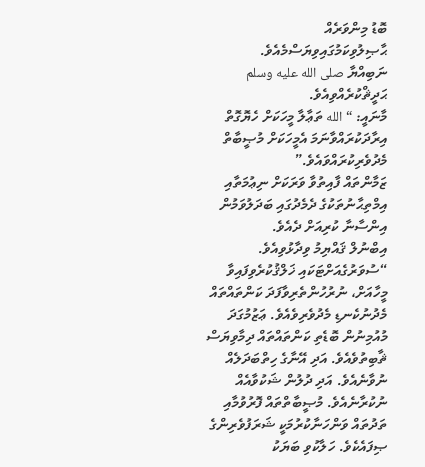ބޮޑު މިންވަރެއް ޙާޞިލުވިކަމުގައިވިޔަސްމެއެވެ.
ނަބިއްޔާ صلى الله عليه وسلم ޙަދީޘްކުރެއްވިއެވެ.
މާނައީ: “الله ތަޢާލާ މީހަކަށް ހެޔޮގޮތް އިރާދަކުރައްވާނަމަ އެމީހަކަށް މުޞީބާތް މެދުވެރިކުރައްވައެވެ.”
ޒަމާންތައް ފާއިތުވާ ވަރަކަށް ނިޢުމަތާއި އިމްތިޙާނުތަކުގެ ދެމެދުގައި ބަދަލުވަމުން އިންސާނާ ކުރިއަށް ދެއެވެ.
އިބްނުލް ޤައްޔިމު ވިދާޅުވިއެވެ.
“ސުވަރުގެއަށްޓަކައި ޚަލްޤުކުރެވިފައިވާ މީހާއަށް، ނުރުހުންތެރިވާފަދަ ކަންތައްތައް މެދުނުކެނޑި މެދުވެރިވެއެވެ. ޢަޒުމުގަދަ މުއުމިނުން ބޮޑެތި ކަންތައްތައް ދިމާވިޔަސް ޘާބިތުވެއެވެ. އަދި އޭނާގެ ހިތްބަދަލެއް ނުވާނެއެވެ. އަދި ދުލުން ޝަކުވާއެއް ނުކުރާނެއެވެ. މުޞީބާތްތައް ފޮރުވުމާއި ތަދުތައް ވަންހަނާކުރުމަކީ ޝަރަފުވެރިންގެ ޞިފައެކެވެ. ހަލާކުވި ބަޔަކު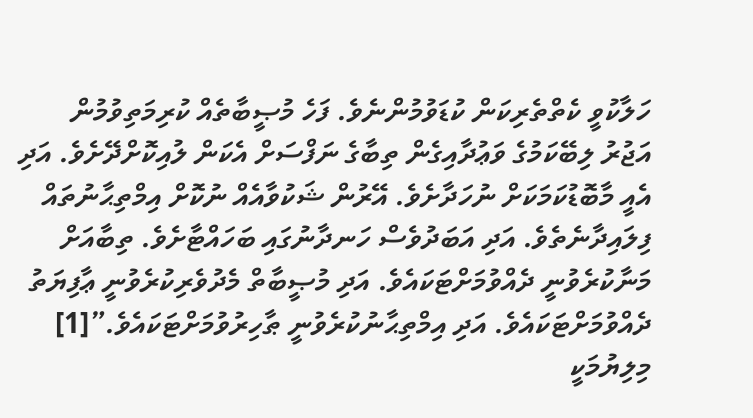ހަލާކުވީ ކެތްތެރިކަން ކުޑަވުމުންނެވެ. ފަހެ މުޞީބާތެއް ކުރިމަތިވުމުން އަޖުރު ލިބޭކަމުގެ ވަޢުދާއިގެން ތިބާގެ ނަފްސަށް އެކަން ލުއިކޮށްދޭށެވެ. އަދި އެއީ މާބޮޑުކަމަކަށް ނުހަދާށެވެ. އޭރުން ޝަކުވާއެއް ނުކޮށް އިމްތިޙާނުތައް ފިލައިދާނެތެވެ. އަދި އަބަދުވެސް ހަނދާނުގައި ބަހައްޓާށެވެ. ތިބާއަށް މަނާކުރެވުނީ ދެއްވުމަށްޓަކައެވެ. އަދި މުޞީބާތް މެދުވެރިކުރެވުނީ ޢާފިޔަތު ދެއްވުމަށްޓަކައެވެ. އަދި އިމްތިޙާނުކުރެވުނީ ޠާހިރުވުމަށްޓަކައެވެ.”[1]
މިލިޔުމަކީ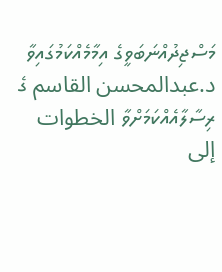މަސްޖިދުއްނަބަވީގެ އިމާމެއްކަމުގައިވާ د.عبدالمحسن القاسم ގެ ރިސާލާއެއްކަމަށްވާ الخطوات إلى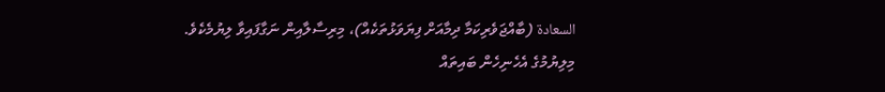السعادة (ބާއްޖަވެރިކަމާ ދިމާއަށް ފިޔަވަޅުތަކެއް)، މިރިސާލާއިން ނަގާފައިވާ ލިޔުމެކެވެ.
މިލިޔުމުގެ އެހެނިހެން ބައިތައް